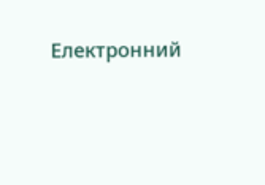Електронний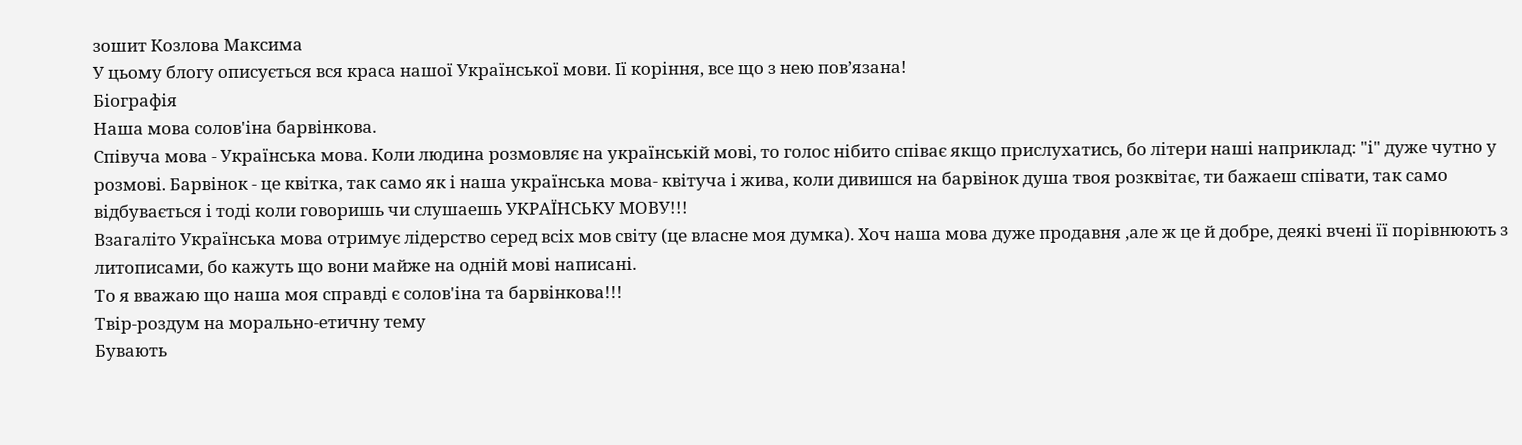зошит Козлова Максима
У цьому блогу описується вся краса нашої Української мови. Ії коріння, все що з нею пов’язана!
Біографія
Наша мова солов'іна барвінкова.
Співуча мова - Українська мова. Коли людина розмовляє на українській мові, то голос нібито співає якщо прислухатись, бо літери наші наприклад: "і" дуже чутно у розмові. Барвінок - це квітка, так само як і наша українська мова- квітуча і жива, коли дивишся на барвінок душа твоя розквітає, ти бажаеш співати, так само відбувається і тоді коли говоришь чи слушаешь УКРАЇНСЬКУ МОВУ!!!
Взагаліто Українська мова отримує лідерство серед всіх мов світу (це власне моя думка). Хоч наша мова дуже продавня ,але ж це й добре, деякі вчені її порівнюють з литописами, бо кажуть що вони майже на одній мові написані.
То я вважаю що наша моя справді є солов'іна та барвінкова!!!
Твір-роздум на морально-етичну тему
Бувають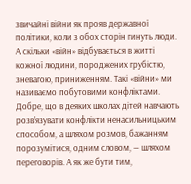звичайні війни як прояв державної політики, коли з обох сторін гинуть люди. А скільки «війн» відбувається в житті кожної людини, породжених грубістю, зневагою, приниженням. Такі «війни» ми називаємо побутовими конфліктами. Добре, що в деяких школах дітей навчають розв’язувати конфлікти ненасильницьким способом, а шляхом розмов, бажанням порозумітися, одним словом, — шляхом переговорів. А як же бути тим,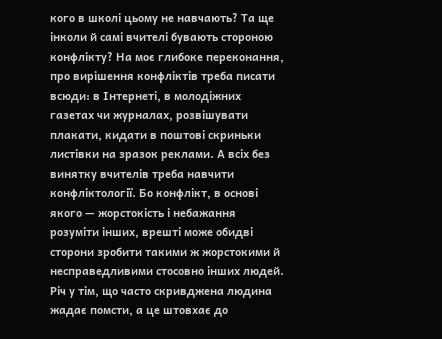кого в школі цьому не навчають? Та ще інколи й самі вчителі бувають стороною конфлікту? На моє глибоке переконання, про вирішення конфліктів треба писати всюди: в Інтернеті, в молодіжних газетах чи журналах, розвішувати плакати, кидати в поштові скриньки листівки на зразок реклами. А всіх без винятку вчителів треба навчити конфліктології. Бо конфлікт, в основі якого — жорстокість і небажання розуміти інших, врешті може обидві сторони зробити такими ж жорстокими й несправедливими стосовно інших людей. Річ у тім, що часто скривджена людина жадає помсти, а це штовхає до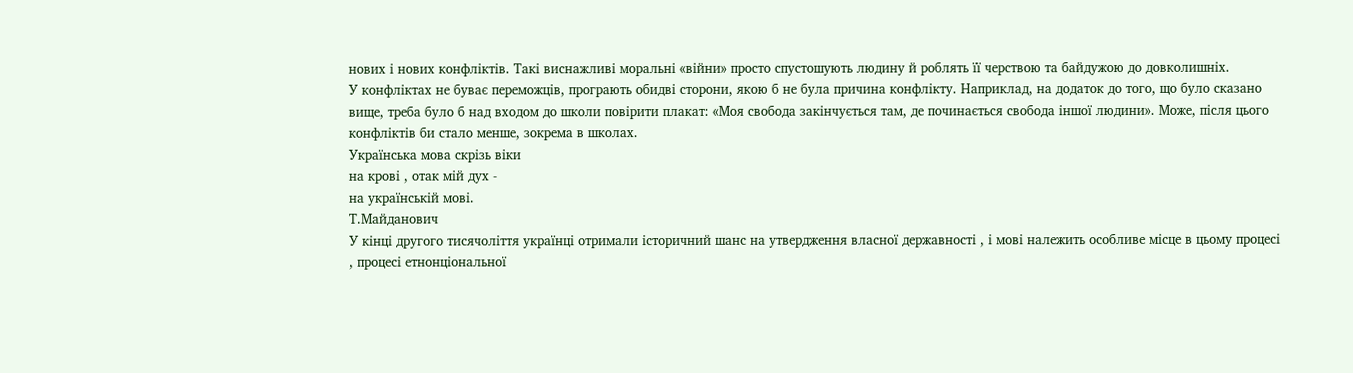нових і нових конфліктів. Такі виснажливі моральні «війни» просто спустошують людину й роблять її черствою та байдужою до довколишніх.
У конфліктах не буває переможців, програють обидві сторони, якою б не була причина конфлікту. Наприклад, на додаток до того, що було сказано вище, треба було б над входом до школи повірити плакат: «Моя свобода закінчується там, де починається свобода іншої людини». Може, після цього конфліктів би стало менше, зокрема в школах.
Українська мова скрізь віки
на крові , отак мій дух -
на українській мові.
Т.Майданович
У кінці другого тисячоліття українці отримали історичний шанс на утвердження власної державності , і мові належить особливе місце в цьому процесі , процесі етнонціональної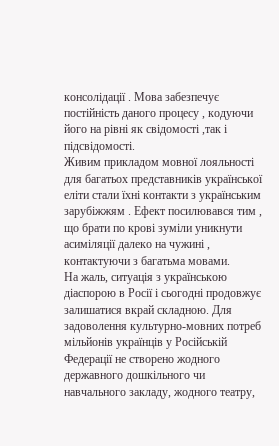консолідації . Мова забезпечує постійність даного процесу , кодуючи його на рівні як свідомості ,так і підсвідомості.
Живим прикладом мовної лояльності для багатьох представників української еліти стали їхні контакти з українським зарубіжжям . Ефект посилювався тим , що брати по крові зуміли уникнути асиміляції далеко на чужині , контактуючи з багатьма мовами.
На жаль, ситуація з українською діаспорою в Росії і сьогодні продовжує залишатися вкрай складною. Для задоволення культурно-мовних потреб мільйонів українців у Російській Федерації не створено жодного державного дошкільного чи навчального закладу, жодного театру,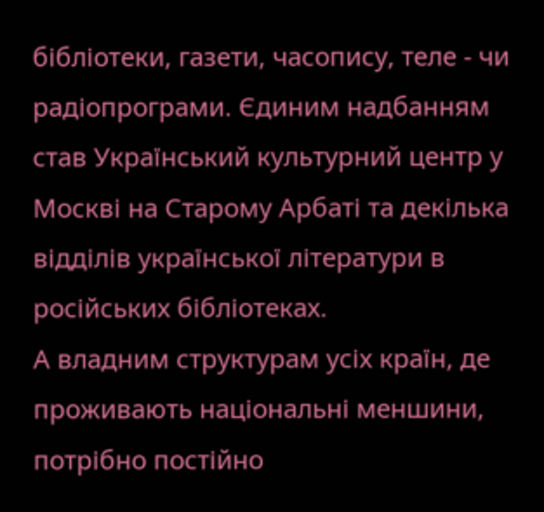бібліотеки, газети, часопису, теле - чи радіопрограми. Єдиним надбанням став Український культурний центр у Москві на Старому Арбаті та декілька відділів української літератури в російських бібліотеках.
А владним структурам усіх країн, де проживають національні меншини, потрібно постійно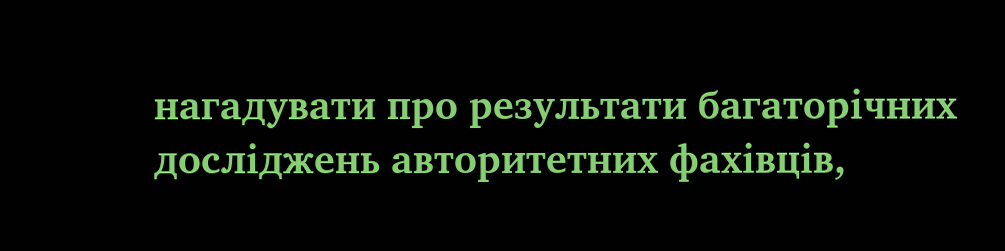нагадувати про результати багаторічних досліджень авторитетних фахівців,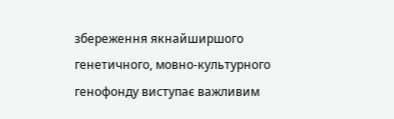збереження якнайширшого генетичного, мовно-культурного генофонду виступає важливим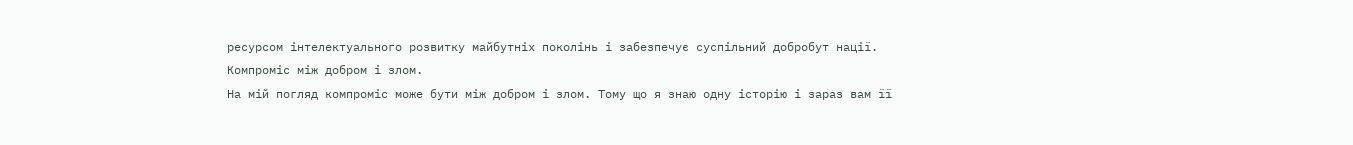ресурсом інтелектуального розвитку майбутніх поколінь і забезпечує суспільний добробут нації.
Компроміс між добром і злом.
На мій погляд компроміс може бути між добром і злом. Тому що я знаю одну історію і зараз вам її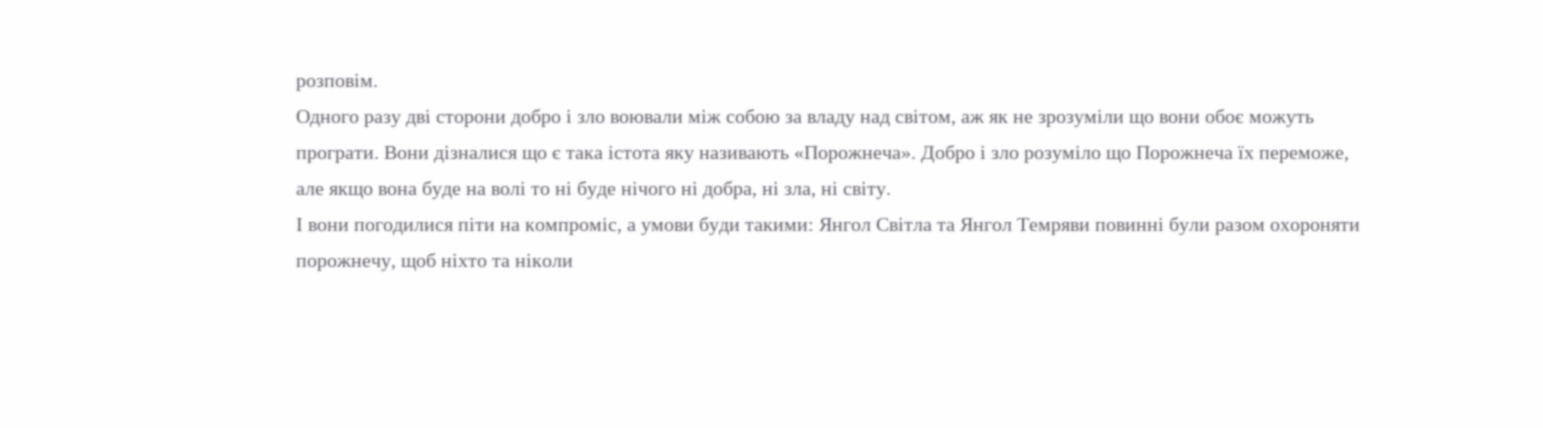розповім.
Одного разу дві сторони добро і зло воювали між собою за владу над світом, аж як не зрозуміли що вони обоє можуть програти. Вони дізналися що є така істота яку називають «Порожнеча». Добро і зло розуміло що Порожнеча їх переможе, але якщо вона буде на волі то ні буде нічого ні добра, ні зла, ні світу.
І вони погодилися піти на компроміс, а умови буди такими: Янгол Світла та Янгол Темряви повинні були разом охороняти порожнечу, щоб ніхто та ніколи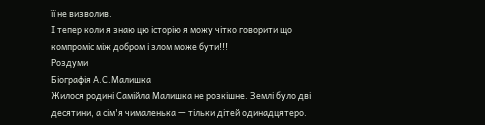її не визволив.
І тепер коли я знаю цю історію я можу чітко говорити що компроміс між добром і злом може бути!!!
Роздуми
Біографія А.С.Малишка
Жилося родині Самійла Малишка не розкішне. Землі було дві десятини, а сім'я чималенька — тільки дітей одинадцятеро.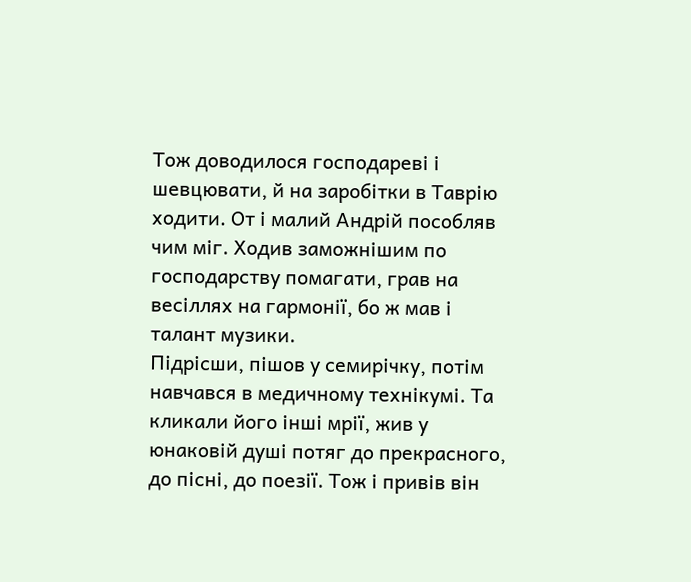Тож доводилося господареві і шевцювати, й на заробітки в Таврію ходити. От і малий Андрій пособляв чим міг. Ходив заможнішим по господарству помагати, грав на весіллях на гармонії, бо ж мав і талант музики.
Підрісши, пішов у семирічку, потім навчався в медичному технікумі. Та кликали його інші мрії, жив у юнаковій душі потяг до прекрасного, до пісні, до поезії. Тож і привів він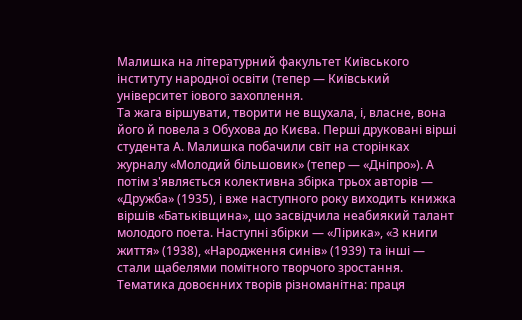Малишка на літературний факультет Київського інституту народної освіти (тепер — Київський університет іового захоплення.
Та жага віршувати, творити не вщухала, і, власне, вона його й повела з Обухова до Києва. Перші друковані вірші студента А. Малишка побачили світ на сторінках журналу «Молодий більшовик» (тепер — «Дніпро»). А потім з'являється колективна збірка трьох авторів — «Дружба» (1935), і вже наступного року виходить книжка віршів «Батьківщина», що засвідчила неабиякий талант молодого поета. Наступні збірки — «Лірика», «З книги життя» (1938), «Народження синів» (1939) та інші — стали щабелями помітного творчого зростання.
Тематика довоєнних творів різноманітна: праця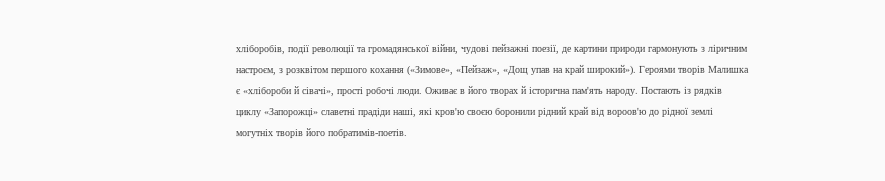хліборобів, події революції та громадянської війни, чудові пейзажні поезії, де картини природи гармонують з ліричним настроєм, з розквітом першого кохання («Зимове», «Пейзаж», «Дощ упав на край широкий»). Героями творів Малишка є «хлібороби й сівачі», прості робочі люди. Оживає в його творах й історична пам'ять народу. Постають із рядків циклу «Запорожці» славетні прадіди наші, які кров'ю своєю боронили рідний край від вороов'ю до рідної землі могутніх творів його побратимів-поетів.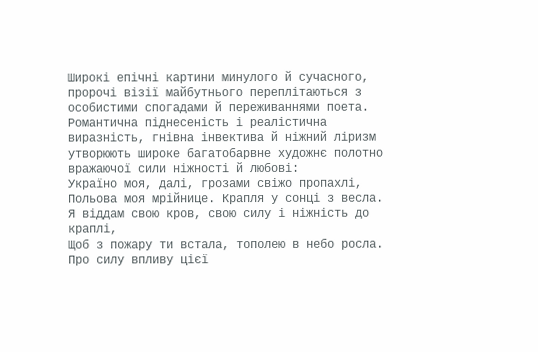Широкі епічні картини минулого й сучасного, пророчі візії майбутнього переплітаються з особистими спогадами й переживаннями поета. Романтична піднесеність і реалістична виразність, гнівна інвектива й ніжний ліризм утворюють широке багатобарвне художнє полотно вражаючої сили ніжності й любові:
Україно моя, далі, грозами свіжо пропахлі,
Польова моя мрійнице. Крапля у сонці з весла.
Я віддам свою кров, свою силу і ніжність до краплі,
Щоб з пожару ти встала, тополею в небо росла.
Про силу впливу цієї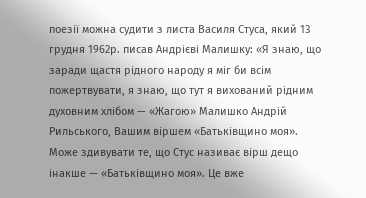поезії можна судити з листа Василя Стуса, який 13 грудня 1962р. писав Андрієві Малишку: «Я знаю, що заради щастя рідного народу я міг би всім пожертвувати, я знаю, що тут я вихований рідним духовним хлібом — «Жагою» Малишко Андрій Рильського, Вашим віршем «Батьківщино моя».
Може здивувати те, що Стус називає вірш дещо інакше — «Батьківщино моя». Це вже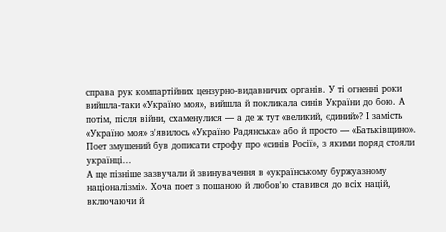справа рук компартійних цензурно-видавничих органів. У ті огненні роки вийшла-таки «Україно моя», вийшла й покликала синів України до бою. А потім, після війни, схаменулися — а де ж тут «великий, єдиний»? І замість «Україно моя» з'явилось «Україно Радянська» або й просто — «Батьківщино». Поет змушений був дописати строфу про «синів Росії», з якими поряд стояли українці...
А ще пізніше зазвучали й звинувачення в «українському буржуазному націоналізмі». Хоча поет з пошаною й любов'ю ставився до всіх націй, включаючи й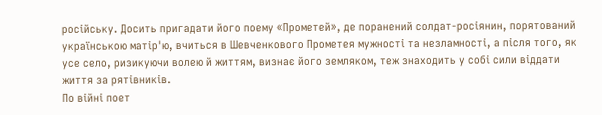російську. Досить пригадати його поему «Прометей», де поранений солдат-росіянин, порятований українською матір'ю, вчиться в Шевченкового Прометея мужності та незламності, а після того, як усе село, ризикуючи волею й життям, визнає його земляком, теж знаходить у собі сили віддати життя за рятівників.
По війні поет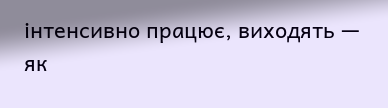інтенсивно працює, виходять — як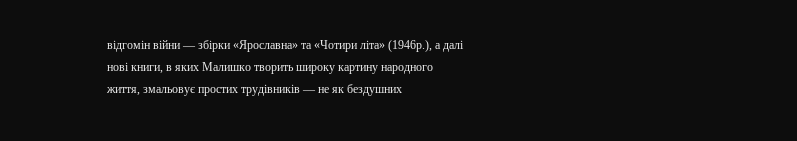відгомін війни — збірки «Ярославна» та «Чотири літа» (1946р.), а далі нові книги, в яких Малишко творить широку картину народного життя, змальовує простих трудівників — не як бездушних